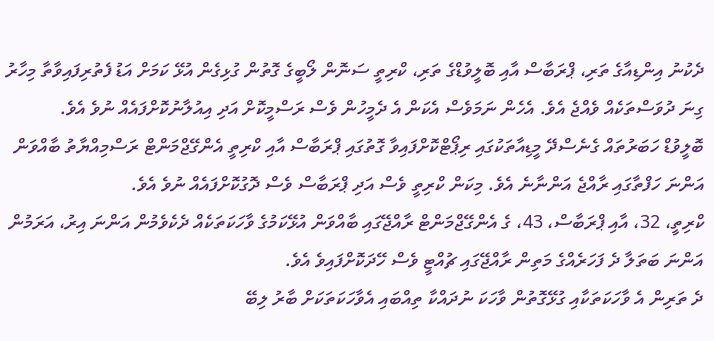ދެކުނު އިންޑިއާގެ ތަރި، ޕްރަބާސް އާއި ބޮލީވުޑްގެ ތަރި، ކްރިތީ ސަނޮން ލޯބީގެ ގޮތުން ގުޅިގެން އުޅޭ ކަމަށް އަޑު ފެތުރިފައިވާތާ މިހާރު ގިނަ ދުވަސްތަކެއް ވެއްޖެ އެވެ. އެހެން ނަމަވެސް އެކަން އެ ދެމީހުން ވެސް ރަސްމީކޮށް އަދި އިއުލާނުކޮށްފައެއް ނުވެ އެވެ.
ބޮލީވުޑް ހަބަރުތައް ގެނެސްދޭ މީޑިއާތަކުގައި ރިޕޯޓްކޮށްފައިވާ ގޮތުގައި ޕްރަބާސް އާއި ކްރިތީ އެންގޭޖްމަންޓް ރަސްމިއްޔާތު ބާއްވަން އަންނަ ހަފްތާގައި ރާއްޖެ އަންނާނެ އެވެ. މިކަން ކްރިތީ ވެސް އަދި ޕްރަބާސް ވެސް ދޮގުކޮށްފައެއް ނުވެ އެވެ.
ކްރިތީ، 32، އާއި ޕްރަބާސް، 43، ގެ އެންގޭޖްމަންޓް ރާއްޖޭގައި ބާއްވަން އުޅޭކަމުގެ ވާހަކަތަކެއް ދެކެވެމުން އަންނަ އިރު، އަރަމުން އަންނަ ބަތަލާ ދެ ފަހަރެއްގެ މަތިން ރާއްޖޭގައި ޗުއްޓީ ވެސް ހޭދަކޮށްފައިވެ އެވެ.
ދެ ތަރިން އެ ވާހަކަތަކާއި ގުޅޭގޮތުން ވާހަކަ ނުދައްކާ ތިއްބައި އެވާހަކަތަކަށް ބާރު ލިބޭ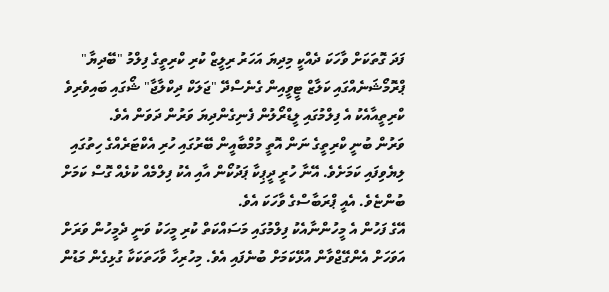ފަދަ ގޮތަކަށް ވާހަކަ ދެއްކީ މިދިޔަ އަހަރު ރިލީޒް ކުރި ކްރިތީގެ ފިލްމު "ބޭދިޔާ" ޕްރޮމޯޝަނެއްގައި ކަލާޒް ޓީވީއިން ގެނެސްދޭ "ޖަލަކް ދިކްލާޖާ" ޝޯގައި ބައިވެރިވެ ކްރިތީއާއެކު އެ ފިލްމުގައި ލީޑްރޯލުން ފެނިގެންދިޔަ ވަރުން ދަވަން އެވެ.
ވަރުން ބުނީ ކްރިތީގެ ނަން އޮތީ މުމްބާއީން ބޭރުގައި ހުރި އެކްޓަރެއްގެ ހިތުގައި ލިޔެވިފައި ކަމަށެވެ. އޭނާ ހުރީ ދީޕިކާ ޕަދުކޯން އާއި އެކު ފިލްމެއް ކުޅެއް ގޮސް ކަމަށް ބުންޏެވެ. އެއީ ޕްރަބާސްގެ ވާހަކަ އެވެ.
އޭގެ ފަހުން އެ މީހުންނާއެކު ފިލްމުގައި މަސައްކަތް ކުރި މީހަކު ވަނީ ދެމީހުން ވަރަށް އަވަހަށް އެންގޭޖްވާން އުޅޭކަމަށް ބުނެފައި އެވެ. މިހުރިހާ ވާހަތަކަކާ ގުޅިގެން މަޑުން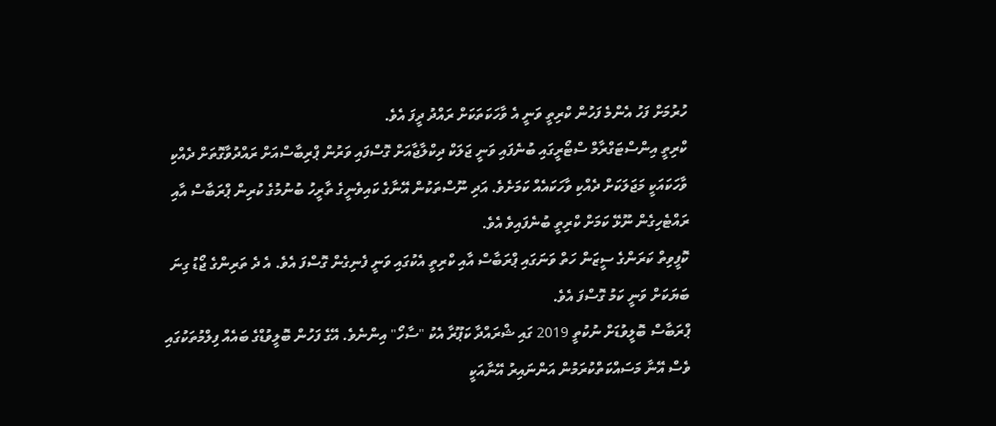ހުރުމަށް ފަހު އެންމެ ފަހުން ކްރިތީ ވަނީ އެ ވާހަކަތަކަށް ރައްދު ދީފަ އެވެ.
ކްރިތީ އިންސްޓަގްރާމް ސްޓޯރީގައި ބުނެފައި ވަނީ ޖަލަކް ދިކްލާޖާއަށް ގޮސްފައި ވަރުން ޕްރިބާސްއަށް ރައްދުވާގޮތަށް ދެއްކި ވާހަކައަކީ މަޖަލަކަށް ދެއްކި ވާހަކައެއް ކަމަށެވެ. އަދި ނޫސްތަކުން އޭނާގެ ކައިވެނީގެ ތާރީހު ބުނުމުގެ ކުރިން ޕްރަބާސް އާއި ރައްޓެހިގެން ނޫޅޭ ކަމަށް ކްރިތީ ބުނެފައިވެ އެވެ.
ކޮފީވިތް ކަރަންގެ ސީޒަން ހަތް ވަނަގައި ޕްރަބާސް އާއި ކްރިތީ އެކުގައި ވަނީ ފެނިގެން ގޮސްފަ އެވެ. އެ ދެ ތަރިންގެ ޖޯޑު ގިނަ ބަޔަކަށް ވަނީ ކަމު ގޮސްފަ އެވެ.
ޕްރަބާސް ބޮލީވުޑަށް ނުކުތީ 2019 ގައި ޝްރައްދާ ކަޕޫރާ އެކު "ސާހޯ" އިންނެވެ. އޭގެ ފަހުން ބޮލީވުޑްގެ ބައެއް ފިލްމުތަކުގައި ވެސް އޭނާ މަސައްކަތްކުރަމުން އަންނައިރު އޭނާއަކީ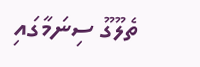ތެލޫގޫ ސިނަމާގައި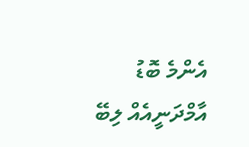އެންމެ ބޮޑު އާމްދަނީއެއް ލިބޭ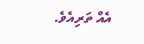އެއް ތަރިއެވެ.